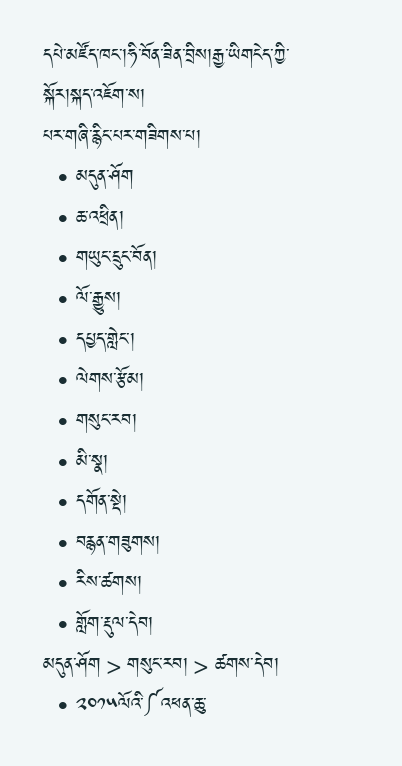དཔེ་མཛོད་ཁང་།ཧི་བོན་ཟིན་བྲིས།རྒྱ་ཡིགངེད་ཀྱི་སྐོར།སྐད་འཇོག་ས།
པར་གཞི་རྙིང་པར་གཟིགས་པ།
  • མདུན་ཤོག
  • ཆ་འཕྲིན།
  • གཡུང་དྲུང་བོན།
  • ལོ་རྒྱུས།
  • དཔྱད་གླེང་།
  • ལེགས་རྩོམ།
  • གསུང་རབ།
  • མི་སྣ།
  • དགོན་སྡེ།
  • བརྙན་གཟུགས།
  • རིས་ཚགས།
  • གློག་རྡུལ་དེབ།
མདུན་ཤོག > གསུང་རབ། > ཚགས་དེབ།
  • ༢༠༡༥ལོའི་༼འཕན་ཆུ་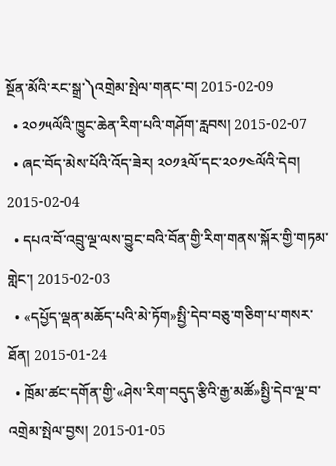སྔོན་མོའི་རང་སྒྲ་༽འགྲེམ་སྤེལ་གནང་བ། 2015-02-09
  • ༢༠༡༥ལོའི་ཁྱུང་ཆེན་རིག་པའི་གཤོག་རླབས། 2015-02-07
  • ཞང་བོད་མེས་པོའི་འོད་ཟེར། ༢༠༡༣ལོ་དང་༢༠༡༤ལོའི་དེབ། 2015-02-04
  • དཔའ་བོ་འབྲུ་ལྔ་ལས་བྱུང་བའི་བོན་གྱི་རིག་གནས་སྐོར་གྱི་གཏམ་གླེང་། 2015-02-03
  • «དཔྱོད་ལྡན་མཆོད་པའི་མེ་ཏོག»སྤྱི་དེབ་བཅུ་གཅིག་པ་གསར་ཐོན། 2015-01-24
  • ཁྲོམ་ཚང་དགོན་གྱི་«ཤེས་རིག་བདུད་རྩིའི་རྒྱ་མཚོ»སྤྱི་དེབ་ལྔ་བ་འགྲེམ་སྤེལ་བྱས། 2015-01-05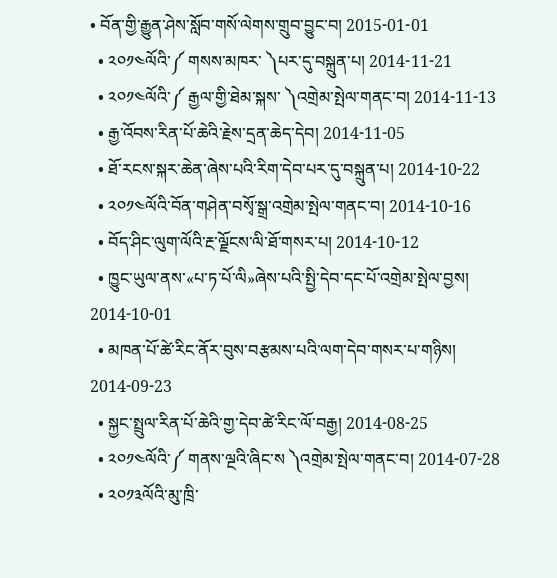• བོན་གྱི་རྒྱུན་ཤེས་སློབ་གསོ་ལེགས་གྲུབ་བྱུང་བ། 2015-01-01
  • ༢༠༡༤ལོའི་༼ གསས་མཁར་ ༽པར་དུ་བསྐྲུན་པ། 2014-11-21
  • ༢༠༡༤ལོའི་༼ རྒྱལ་གྱི་ཐེམ་སྐས་ ༽འགྲེམ་སྤེལ་གནང་བ། 2014-11-13
  • རྒྱ་འོབས་རིན་པོ་ཆེའི་རྗེས་དྲན་ཆེད་དེབ། 2014-11-05
  • ཐོ་རངས་སྐར་ཆེན་ཞེས་པའི་རིག་དེབ་པར་དུ་བསྐྲུན་པ། 2014-10-22
  • ༢༠༡༤ལོའི་བོན་གཤེན་བསྭོ་སྒྲ་འགྲེམ་སྤེལ་གནང་བ། 2014-10-16
  • བོད་ཤིང་ལུག་ལོའི་རྔ་ལྗོངས་ལི་ཐོ་གསར་པ། 2014-10-12
  • ཁྱུང་ཡུལ་ནས་«པ་ཏ་པོ་ལི»ཞེས་པའི་སྤྱི་དེབ་དང་པོ་འགྲེམ་སྤེལ་བྱས། 2014-10-01
  • མཁན་པོ་ཚེ་རིང་ནོར་བུས་བརྩམས་པའི་ལག་དེབ་གསར་པ་གཉིས། 2014-09-23
  • སྐྱང་སྤྲུལ་རིན་པོ་ཆེའི་གྱ་དེབ་ཚེ་རིང་ལོ་བརྒྱ། 2014-08-25
  • ༢༠༡༤ལོའི་༼ གནས་ལྔའི་ཞིང་ས ༽འགྲེམ་སྤེལ་གནང་བ། 2014-07-28
  • ༢༠༡༣ལོའི་མུ་ཁྲི་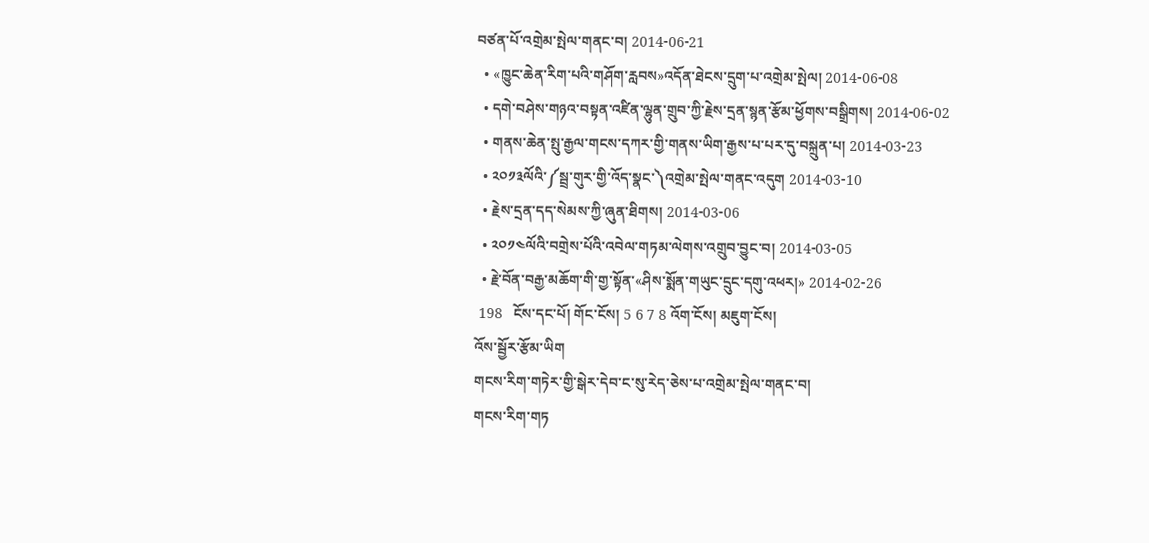བཙན་པོ་འགྲེམ་སྤེལ་གནང་བ། 2014-06-21
  • «ཁྱུང་ཆེན་རིག་པའི་གཤོག་རླབས»འདོན་ཐེངས་དྲུག་པ་འགྲེམ་སྤེལ། 2014-06-08
  • དགེ་བཤེས་གཉའ་བསྟན་འཛིན་ལྷུན་གྲུབ་ཀྱི་རྗེས་དྲན་སྙན་རྩོམ་ཕྱོགས་བསྒྲིགས། 2014-06-02
  • གནས་ཆེན་སྤུ་རྒྱལ་གངས་དཀར་གྱི་གནས་ཡིག་རྒྱས་པ་པར་དུ་བསྐྲུན་པ། 2014-03-23
  • ༢༠༡༣ལོའི་༼སྦྲ་གུར་གྱི་འོད་སྣང་༽འགྲེམ་སྤེལ་གནང་འདུག 2014-03-10
  • རྗེས་དྲན་དད་སེམས་ཀྱི་ཞུན་ཐིགས། 2014-03-06
  • ༢༠༡༤ལོའི་བགྲེས་པོའི་འབེལ་གཏམ་ལེགས་འགྲུབ་བྱུང་བ། 2014-03-05
  • རྗེ་བོན་བརྒྱ་མཆོག་གི་གྱ་སྟོན་«ཤིས་སྨོན་གཡུང་དྲུང་དགུ་འཕར།» 2014-02-26
 198   ངོས་དང་པོ། གོང་ངོས། 5 6 7 8 འོག་ངོས། མཇུག་ངོས།
འོས་སྦྱོར་རྩོམ་ཡིག
གངས་རིག་གཏེར་གྱི་སྒེར་དེབ་ང་སུ་རེད་ཅེས་པ་འགྲེམ་སྤེལ་གནང་བ།
གངས་རིག་གཏ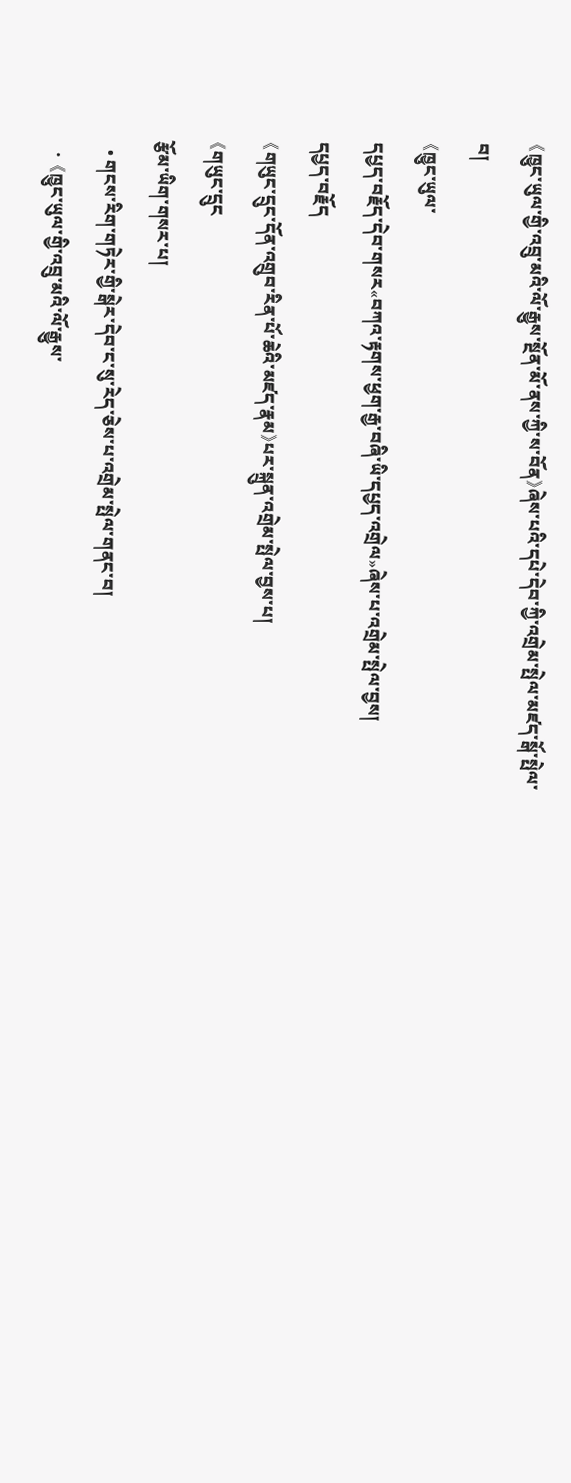《ཁྱུང་ཡུལ་གྱི་འབྲུ་མའི་ལོ་རྒྱུས་སྔོན་མོ་ནས་ཀྱི་ས་བོན》ཞེས་པའི་དཔེ་དེབ་ཀྱི་འགྲེམ་སྤེལ་མཛད་སྒོ་སྤེལ་བ།
《ཁྱུང་ཡུལ་
དཔྱད་བརྗོད་དེབ་གསར«བཀའ་རྟགས་ཕྱག་རྒྱ་བཞི་ཡི་དཔྱད་འགྲེལ»ཞེས་པ་འགྲེམ་སྤེལ་བྱས།
དཔྱད་བརྗོད
《གཡུང་དྲུང་དོན་འགྲུབ་རིན་པོ་ཆེའི་མཛད་རྣམ》པར་སྐྲུན་འགྲེམ་སྤེལ་བྱས་པ།
《གཡུང་དྲུང
རྩོམ་ཡིག་གསར་པ།
  • གངས་རིག་གཏེར་གྱི་སྒེར་དེབ་ང་སུ་རེད་ཅེས་པ་འགྲེམ་སྤེལ་གནང་བ།
  • 《ཁྱུང་ཡུལ་གྱི་འབྲུ་མའི་ལོ་རྒྱུས་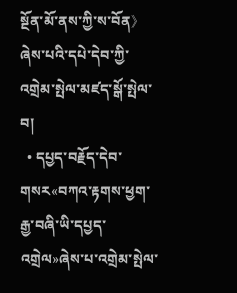སྔོན་མོ་ནས་ཀྱི་ས་བོན》ཞེས་པའི་དཔེ་དེབ་ཀྱི་འགྲེམ་སྤེལ་མཛད་སྒོ་སྤེལ་བ།
  • དཔྱད་བརྗོད་དེབ་གསར«བཀའ་རྟགས་ཕྱག་རྒྱ་བཞི་ཡི་དཔྱད་འགྲེལ»ཞེས་པ་འགྲེམ་སྤེལ་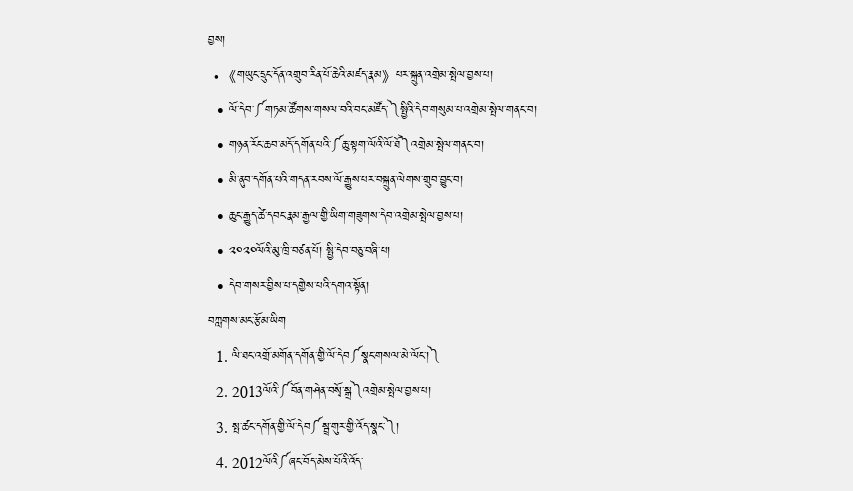བྱས།
  • 《གཡུང་དྲུང་དོན་འགྲུབ་རིན་པོ་ཆེའི་མཛད་རྣམ》པར་སྐྲུན་འགྲེམ་སྤེལ་བྱས་པ།
  • ལོ་དེབ་༼གཏམ་ཚོགས་གསལ་བའི་བང་མཛོད་༽སྤྱིའི་དེབ་གསུམ་པ་འགྲེམ་སྤེལ་གནང་བ།
  • གཉན་རོང་ཆབ་མདོ་དགོན་པའི་༼ཆུ་སྟག་ལོའི་ལོ་ཐོ༽འགྲེམ་སྤེལ་གནང་བ།
  • མི་ནུབ་དགོན་པའི་གདན་རབས་ལོ་རྒྱུས་པར་བསྐྲུན་ལེགས་གྲུབ་བྱུང་བ།
  • ཆུང་རྒྱུད་ཚེ་དབང་རྣམ་རྒྱལ་གྱི་ཡིག་གཟུགས་དེབ་འགྲེམ་སྤེལ་བྱས་པ།
  • ༢༠༢༠ལོའི་མུ་ཁྲི་བཙན་པོ། སྤྱི་དེབ་བཅུ་བཞི་པ།
  • དེབ་གསར་བྱིས་པ་དགྱེས་པའི་དགའ་སྟོན།
བཀླགས་མང་རྩོམ་ཡིག
  1. ལི་ཐང་འགྲོ་མགོན་དགོན་གྱི་ལོ་དེབ༼སྣང་གསལ་མེ་ལོང་།༽
  2. 2013ལོའི་༼བོན་གཤེན་བསྭོ་སྒྲ༽འགྲེམ་སྤེལ་བྱས་པ།
  3. སྤ་ཚང་དགོན་གྱི་ལོ་དེབ༼སྦྲ་གུར་གྱི་འོད་སྣང་༽།
  4. 2012ལོའི༼ཞང་བོད་མེས་པོའི་འོད་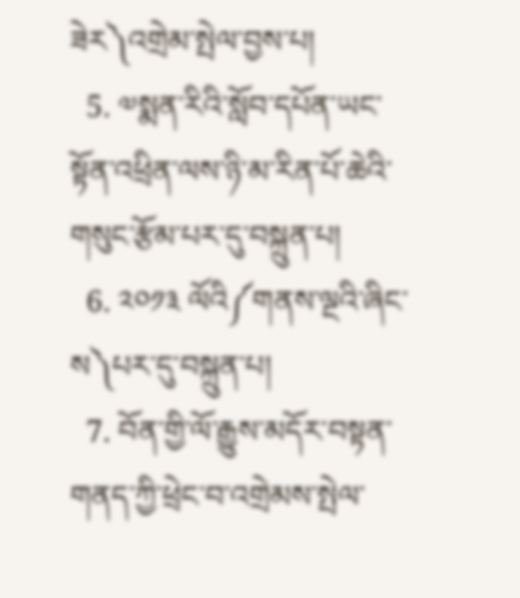ཟེར༽འགྲེམ་སྤེལ་བྱས་པ།
  5. ༧སྨན་རིའི་སློབ་དཔོན་ཡང་སྟོན་འཕྲིན་ལས་ཉི་མ་རིན་པོ་ཆེའི་གསུང་རྩོམ་པར་དུ་བསྐྲུན་པ།
  6. ༢༠༡༣ ལོའི༼གནས་ལྔའི་ཞིང་ས༽པར་དུ་བསྐྲུན་པ།
  7. བོན་གྱི་ལོ་རྒྱུས་མདོར་བསྟན་གནད་ཀྱི་ཕྲེང་བ་འགྲེམས་སྤེལ་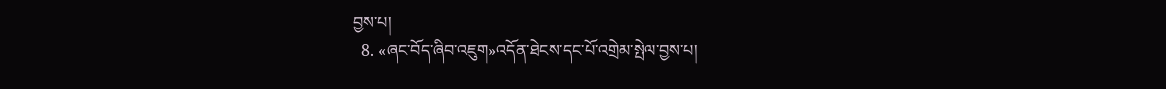བྱས་པ།
  8. «ཞང་བོད་ཞིབ་འཇུག»འདོན་ཐེངས་དང་པོ་འགྲེམ་སྤེལ་བྱས་པ།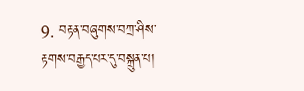9. བརྟན་བཞུགས་བཀྲ་ཤིས་རྟགས་བརྒྱད་པར་དུ་བསྐྲུན་པ།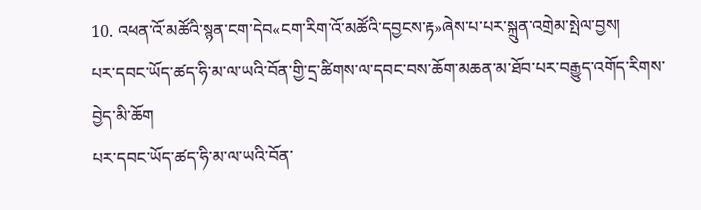10. འཕན་འོ་མཚོའི་སྙན་ངག་དེབ«ངག་རིག་འོ་མཚོའི་དབྱངས་རྟ»ཞེས་པ་པར་སྐྲུན་འགྲེམ་སྤེལ་བྱས།
པར་དབང་ཡོད་ཚད་ཧི་མ་ལ་ཡའི་བོན་གྱི་དྲ་ཚིགས་ལ་དབང་བས་ཆོག་མཆན་མ་ཐོབ་པར་བརྒྱུད་འགོད་རིགས་བྱེད་མི་ཆོག
པར་དབང་ཡོད་ཚད་ཧི་མ་ལ་ཡའི་བོན་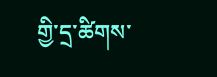གྱི་དྲ་ཚིགས་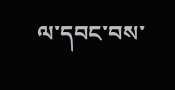ལ་དབང་བས་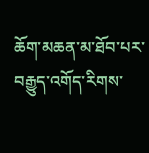ཆོག་མཆན་མ་ཐོབ་པར་བརྒྱུད་འགོད་རིགས་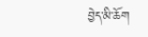བྱེད་མི་ཆོག